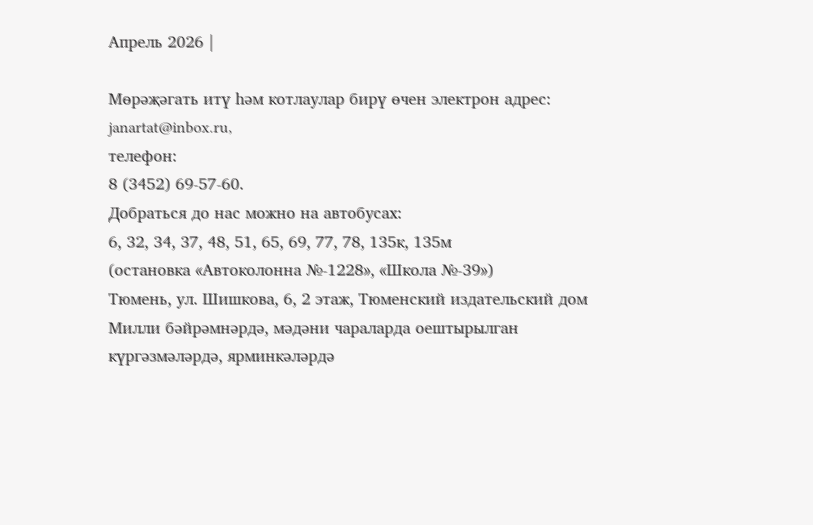Апрель 2026 |

Мөрәҗәгать итү һәм котлаулар бирү өчен электрон адрес:
janartat@inbox.ru,
телефон:
8 (3452) 69-57-60.
Добраться до нас можно на автобусах:
6, 32, 34, 37, 48, 51, 65, 69, 77, 78, 135к, 135м
(остановка «Автоколонна №-1228», «Школа №-39»)
Тюмень, ул. Шишкова, 6, 2 этаж, Тюменский издательский дом
Милли бәйрәмнәрдә, мәдәни чараларда оештырылган күргәзмәләрдә, ярминкәләрдә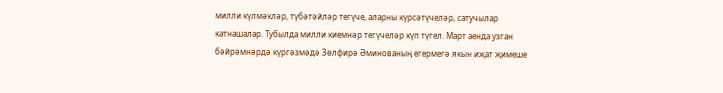милли күлмәкләр, түбәтәйләр тегүче, аларны күрсәтүчеләр, сатучылар катнашалар. Тубылда милли киемнәр тегүчеләр күп түгел. Март аенда узган бәйрәмнәрдә күргәзмәдә Зөлфирә Әминованың егермегә якын иҗат җимеше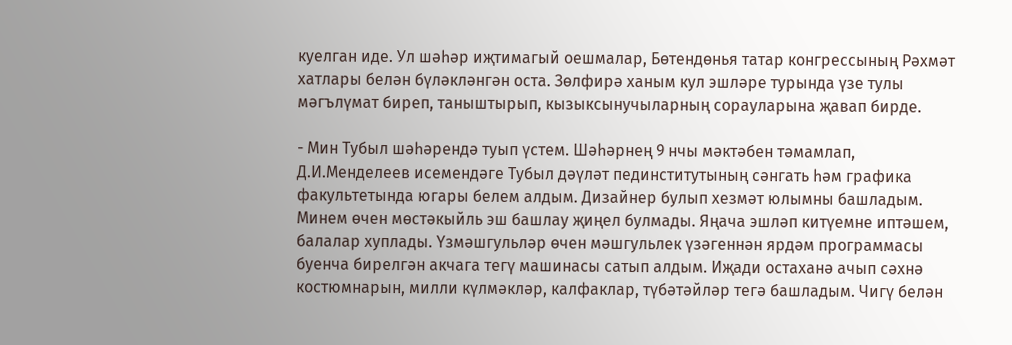куелган иде. Ул шәһәр иҗтимагый оешмалар, Бөтендөнья татар конгрессының Рәхмәт хатлары белән бүләкләнгән оста. Зөлфирә ханым кул эшләре турында үзе тулы мәгълүмат биреп, таныштырып, кызыксынучыларның сорауларына җавап бирде.

- Мин Тубыл шәһәрендә туып үстем. Шәһәрнең 9 нчы мәктәбен тәмамлап, Д.И.Менделеев исемендәге Тубыл дәүләт пединститутының сәнгать һәм графика факультетында югары белем алдым. Дизайнер булып хезмәт юлымны башладым. Минем өчен мөстәкыйль эш башлау җиңел булмады. Яңача эшләп китүемне иптәшем, балалар хуплады. Үзмәшгульләр өчен мәшгульлек үзәгеннән ярдәм программасы буенча бирелгән акчага тегү машинасы сатып алдым. Иҗади остаханә ачып сәхнә костюмнарын, милли күлмәкләр, калфаклар, түбәтәйләр тегә башладым. Чигү белән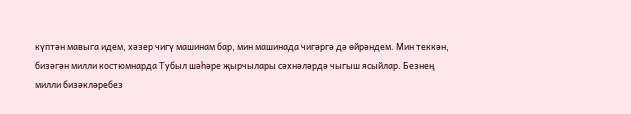күптән мавыга идем, хәзер чигү машинам бар, мин машинада чигәргә дә өйрәндем. Мин теккән, бизәгән милли костюмнарда Тубыл шәһәре җырчылары сәхнәләрдә чыгыш ясыйлар. Безнең милли бизәкләребез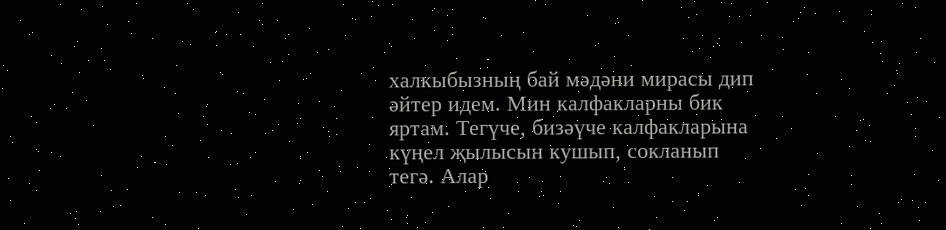халкыбызның бай мәдәни мирасы дип әйтер идем. Мин калфакларны бик яртам. Тегүче, бизәүче калфакларына күңел җылысын кушып, сокланып тегә. Алар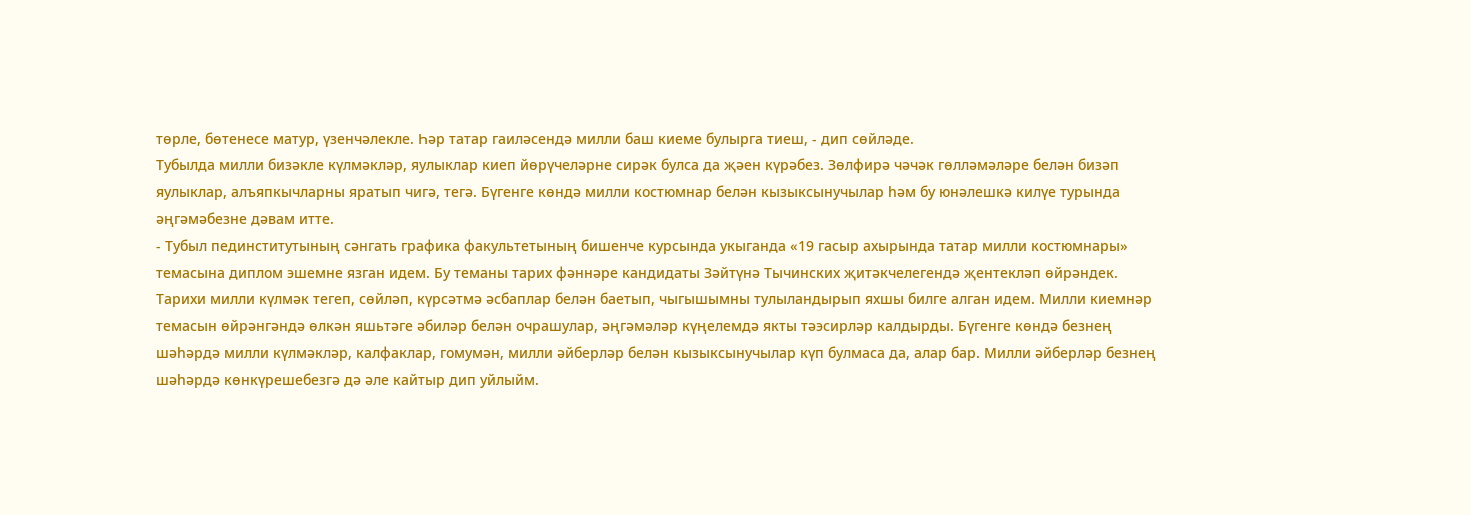төрле, бөтенесе матур, үзенчәлекле. Һәр татар гаиләсендә милли баш киеме булырга тиеш, - дип сөйләде.
Тубылда милли бизәкле күлмәкләр, яулыклар киеп йөрүчеләрне сирәк булса да җәен күрәбез. Зөлфирә чәчәк гөлләмәләре белән бизәп яулыклар, алъяпкычларны яратып чигә, тегә. Бүгенге көндә милли костюмнар белән кызыксынучылар һәм бу юнәлешкә килүе турында әңгәмәбезне дәвам итте.
- Тубыл пединститутының сәнгать графика факультетының бишенче курсында укыганда «19 гасыр ахырында татар милли костюмнары» темасына диплом эшемне язган идем. Бу теманы тарих фәннәре кандидаты Зәйтүнә Тычинских җитәкчелегендә җентекләп өйрәндек. Тарихи милли күлмәк тегеп, сөйләп, күрсәтмә әсбаплар белән баетып, чыгышымны тулыландырып яхшы билге алган идем. Милли киемнәр темасын өйрәнгәндә өлкән яшьтәге әбиләр белән очрашулар, әңгәмәләр күңелемдә якты тәэсирләр калдырды. Бүгенге көндә безнең шәһәрдә милли күлмәкләр, калфаклар, гомумән, милли әйберләр белән кызыксынучылар күп булмаса да, алар бар. Милли әйберләр безнең шәһәрдә көнкүрешебезгә дә әле кайтыр дип уйлыйм.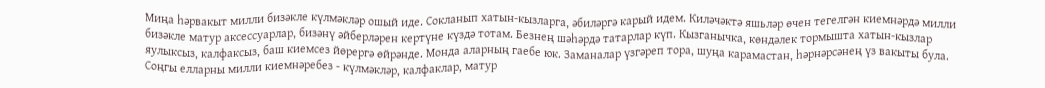Миңа һәрвакыт милли бизәкле күлмәкләр ошый иде. Сокланып хатын-кызларга, әбиләргә карый идем. Киләчәктә яшьләр өчен тегелгән киемнәрдә милли бизәкле матур аксессуарлар, бизәнү әйберләрен кертүне күздә тотам. Безнең шәһәрдә татарлар күп. Кызганычка, көндәлек тормышта хатын-кызлар яулыксыз, калфаксыз, баш киемсез йөрергә өйрәнде. Монда аларның гаебе юк. Заманалар үзгәреп тора, шуңа карамастан, һәрнәрсәнең үз вакыты була. Соңгы елларны милли киемнәребез - күлмәкләр, калфаклар, матур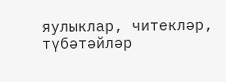яулыклар, читекләр, түбәтәйләр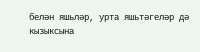белән яшьләр, урта яшьтәгеләр дә кызыксына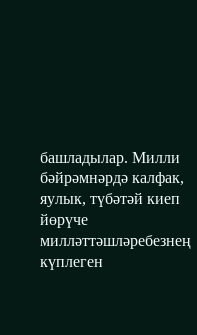башладылар. Милли бәйрәмнәрдә калфак, яулык, түбәтәй киеп йөрүче милләттәшләребезнең күплеген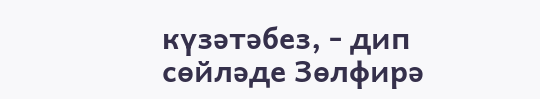күзәтәбез, - дип сөйләде Зөлфирә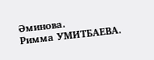Әминова.
Римма УМИТБАЕВА.